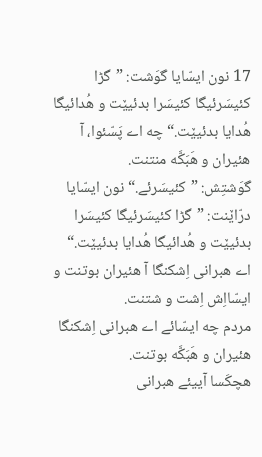17 نون ایسّایا گوَشت: ”گڑا کئیسَرئیگا کئیسَرا بدئیێت و هُدائیگا هُدایا بدئیێت.“ چه اے پَسّئوا، آ هئیران و هَبَکَّه منتنت.
گوَشتِش: ”کئیسَرئے.“ نون ایسّایا درّاێنت: ”گڑا کئیسَرئیگا کئیسَرا بدئیێت و هُدائیگا هُدایا بدئیێت.“
اے هبرانی اِشکنگا آ هئیران بوتنت و ایسّااِش اِشت و شتنت.
مردم چه ایسّائے اے هبرانی اِشکنگا هئیران و هَبَکَّه بوتنت.
هچکَسا آییئے هبرانی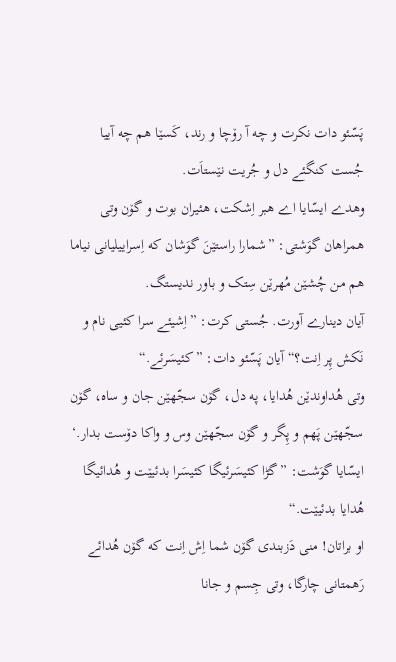پَسّئو دات نکرت و چه آ رۆچا و رند، کَسێا هم چه آییا جُست کنگئے دل و جُریت نێستاَت.
وهدے ایسّایا اے هبر اِشکت، هئیران بوت و گۆن وتی همراهان گوَشتی: ”شمارا راستێنَ گوَشان که اِسراییلیانی نیاما هم من چُشێن مُهرێن سِتک و باور ندیستگ.
آیان دینارے آورت. جُستی کرت: ”اِشیئے سرا کئیی نام و نَکش پِر اِنت؟“ آیان پَسّئو دات: ”کئیسَرئے.“
وتی هُداوندێن هُدایا، په دل، گۆن سجّهێن جان و ساه، گۆن سجّهێن پَهم و پِگر و گۆن سجّهێن وس و واکا دۆست بدار.‘
ایسّایا گوَشت: ”گڑا کئیسَرئیگا کئیسَرا بدئیێت و هُدائیگا هُدایا بدئیێت.“
او براتان! منی دَزبندی گۆن شما اِش اِنت که گۆن هُدائے رَهمتانی چارگا، وتی جِسم و جانا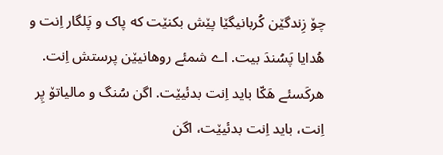چۆ زِندگێن کُربانیگێا پێش بکنێت که پاک و پَلگار اِنت و هُدایا پَسُندَ بیت. اے شمئے روهانیێن پرستش اِنت.
هرکَسئے هَکّا باید اِنت بدئیێت. اگن سُنگ و مالیاتۆ پِر اِنت، باید اِنت بدئیێت، اگن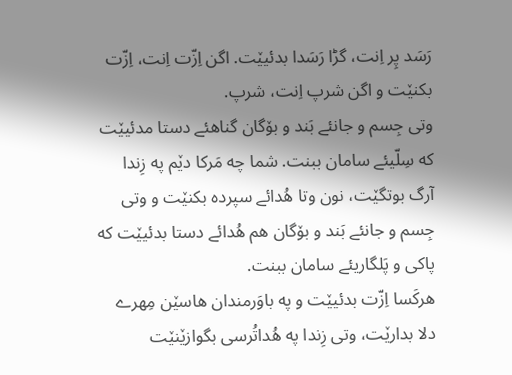رَسَد پِر اِنت، گڑا رَسَدا بدئیێت. اگن اِزّت اِنت، اِزّت بکنێت و اگن شرپ اِنت، شرپ.
وتی جِسم و جانئے بَند و بۆگان گناهئے دستا مدئیێت که سِلّیئے سامان ببنت. شما چه مَرکا دێم په زِندا آرگ بوتگێت، نون وتا هُدائے سپرده بکنێت و وتی جِسم و جانئے بَند و بۆگان هم هُدائے دستا بدئیێت که پاکی و پَلگاریئے سامان ببنت.
هرکَسا اِزّت بدئیێت و په باوَرمندان هاسێن مِهرے دلا بدارێت، وتی زِندا په هُداتُرسی بگوازێنێت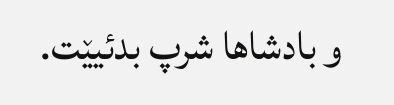و بادشاها شرپ بدئیێت.